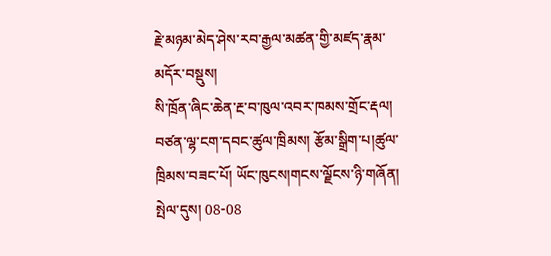རྗེ་མཉམ་མེད་ཤེས་རབ་རྒྱལ་མཚན་གྱི་མཛད་རྣམ་མདོར་བསྡུས།
སི་ཁྲོན་ཞིང་ཆེན་རྔ་བ་ཁུལ་འབར་ཁམས་གྲོང་རྡལ། བཙན་ལྷ་ངག་དབང་ཚུལ་ཁྲིམས། རྩོམ་སྒྲིག་པ།ཚུལ་ཁྲིམས་བཟང་པོ། ཡོང་ཁུངས།གངས་ལྗོངས་ཉི་གཞོན། སྤེལ་དུས། 08-08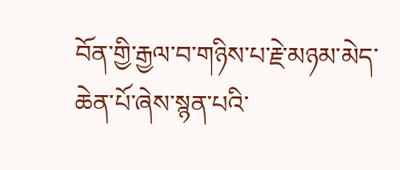བོན་གྱི་རྒྱལ་བ་གཉིས་པ་རྗེ་མཉམ་མེད་ཆེན་པོ་ཞེས་སྙན་པའི་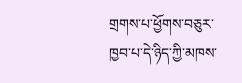གྲགས་པ་ཕྱོགས་བཅུར་ཁྱབ་པ་དེ་ཉིད་ཀྱི་མཁས་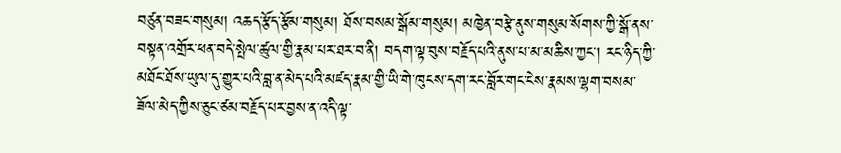བཙུན་བཟང་གསུམ། འཆད་རྩོད་རྩོམ་གསུམ། ཐོས་བསམ་སྒོམ་གསུམ། མཁྱེན་བརྩེ་ནུས་གསུམ་སོགས་ཀྱི་སྒོ་ནས་བསྟན་འགྲོར་ཕན་བདེ་སྤེལ་ཚུལ་གྱི་རྣམ་པར་ཐར་བ་ནི། བདག་ལྟ་བུས་བརྗོད་པའི་ནུས་པ་མ་མཆིས་ཀྱང་། རང་ཉིད་ཀྱི་མཐོང་ཐོས་ཡུལ་དུ་གྱུར་པའི་བླ་ན་མེད་པའི་མཛད་རྣམ་གྱི་ཡི་གེ་ཁུངས་དག་རང་བློར་གང་ངེས་རྣམས་ལྷག་བསམ་ཟོལ་མེད་ཀྱིས་ཅུང་ཙམ་བརྗོད་པར་བྱས་ན་འདི་ལྟ་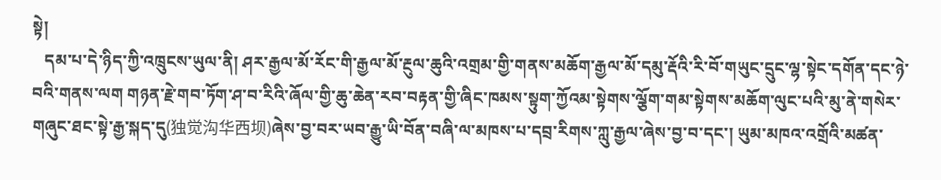སྟེ།
   དམ་པ་དེ་ཉིད་ཀྱི་འཁྲུངས་ཡུལ་ནི། ཤར་རྒྱལ་མོ་རོང་གི་རྒྱལ་མོ་རྔུལ་ཆུའི་འགྲམ་གྱི་གནས་མཆོག་རྒྱལ་མོ་དམུ་རྡོའི་རི་བོ་གཡུང་དྲུང་ལྷ་སྟེང་དགོན་དང་ཉེ་བའི་གནས་ལག གཉན་རྗེ་གབ་ཏོག་ཤ་བ་རིའི་ཞོལ་གྱི་ཆུ་ཆེན་རབ་བརྟན་གྱི་ཞིང་ཁམས་སྟུག་ཀྱོའམ་སྟེགས་ལྕོག་གམ་སྟེགས་མཆོག་ལུང་པའི་མུ་ནེ་གསེར་གཞུང་ཐང་སྟེ་རྒྱ་སྐད་དུ(独觉沟华西坝)ཞེས་བྱ་བར་ཡབ་རྒྱུ་ཡི་བོན་བཞི་ལ་མཁས་པ་དབྲ་རིགས་ཀླུ་རྒྱལ་ཞེས་བྱ་བ་དང་། ཡུམ་མཁའ་འགྲོའི་མཚན་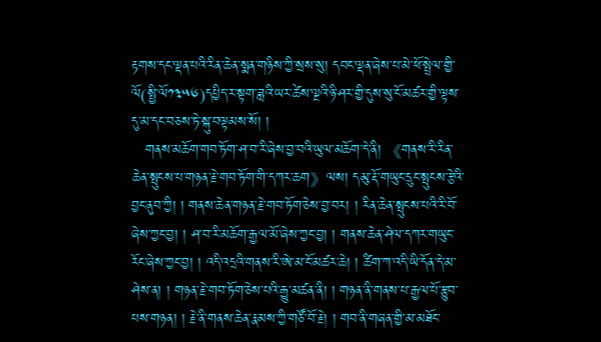རྟགས་དང་ལྡན་པའི་རིན་ཆེན་སྨན་གཉིས་ཀྱི་སྲས་སུ། དབང་ལྡན་ཞེས་པ་མེ་ཕོ་སྤྲེལ་གྱི་ལོ(སྤྱི་ལོ༡༣༥༦)དཔྱིད་ར་སྟག་ཟླའི་ཡར་ཚེས་ལྔའི་ཉི་ཤར་གྱི་དུས་སུ་ངོ་མཚར་གྱི་ལྟས་དུ་མ་དང་བཅས་ཏེ་སྐུ་བལྟམས་སོ། །
   གནས་མཆོག་གབ་ཏོག་ཤ་བ་རི་ཞེས་བྱ་བའི་ཡུལ་མཆོག་དེ་ནི། 《གནས་རི་རིན་ཆེན་སྤུངས་པ་གཉན་རྗེ་གབ་ཏོག་གི་དཀར་ཆག》ལས། དམུ་རྡོ་གཡུང་དྲུང་སྤུངས་རྩེའི་བྱང་ནུབ་ཀྱི། ། གནས་ཆེན་གཉན་རྗེ་གབ་ཏོག་ཅེས་བྱ་བར། ། རིན་ཆེན་སྤུངས་པའི་རི་བོ་ཞེས་ཀྱང་བྱ། ། ཤ་བ་རི་མཆོག་རྒྱལ་མོ་ཞེས་ཀྱང་བྱ། ། གནས་ཆེན་ཤེལ་དཀར་གཡུང་རོང་ཞེས་ཀྱང་བྱ། ། འདི་འདྲའི་གནས་རི་ཨེ་མ་ངོ་མཚར་ཆེ། ། ཚིག་ཀ་འདི་ཡི་དོན་དེ་མ་ཤེས་ན། ། གཉན་རྗེ་གབ་ཏོག་ཅེས་པའི་རྒྱུ་མཚན་ནི། ། གཉན་ནི་གནས་པ་རྒྱལ་པོ་རྩུབ་པས་གཉན། ། རྗེ་ནི་གནས་ཆེན་རྣམས་ཀྱི་གཙོ་བོ་རྗེ། ། གབ་ནི་གཞན་གྱི་མ་མཐོང་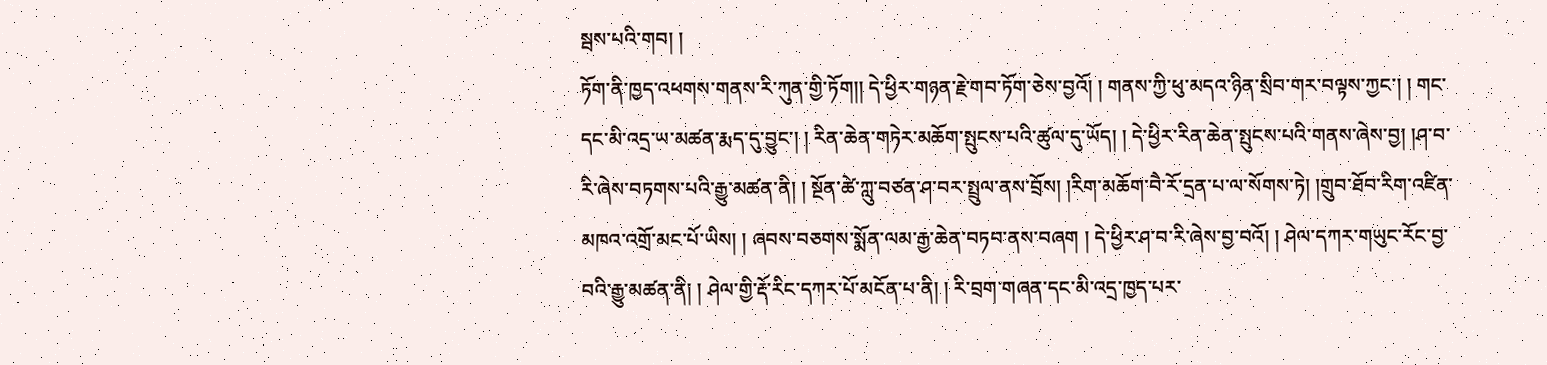སྦས་པའི་གབ། །
ཏོག་ནི་ཁྱད་འཕགས་གནས་རི་ཀུན་གྱི་ཏོག།། དེ་ཕྱིར་གཉན་རྗེ་གབ་ཏོག་ཅེས་བྱའོ། ། གནས་ཀྱི་ཕུ་མདའ་ཉིན་སྲིབ་གར་བལྟས་ཀྱང་། ། གང་དང་མི་འདྲ་ཡ་མཚན་རྨད་དུ་བྱུང་། ། རིན་ཆེན་གཏེར་མཆོག་སྤུངས་པའི་ཚུལ་དུ་ཡོད། ། དེ་ཕྱིར་རིན་ཆེན་སྤུངས་པའི་གནས་ཞེས་བྱ། །ཤ་བ་རི་ཞེས་བཏགས་པའི་རྒྱུ་མཚན་ནི། ། སྔོན་ཚེ་ཀླུ་བཙན་ཤ་བར་སྤྲུལ་ནས་བྲོས། །རིག་མཆོག་བཻ་རོ་དྲན་པ་ལ་སོགས་ཏེ། །གྲུབ་ཐོབ་རིག་འཛིན་མཁའ་འགྲོ་མང་པོ་ཡིས། ། ཞབས་བཅགས་སྨོན་ལམ་རྒྱ་ཆེན་བཏབ་ནས་བཞག ། དེ་ཕྱིར་ཤ་བ་རི་ཞེས་བྱ་བའོ། ། ཤེལ་དཀར་གཡུང་རོང་བྱ་བའི་རྒྱུ་མཚན་ནི། ། ཤེལ་གྱི་རྡོ་རིང་དཀར་པོ་མངོན་པ་ནི། ། རི་བྲག་གཞན་དང་མི་འདྲ་ཁྱད་པར་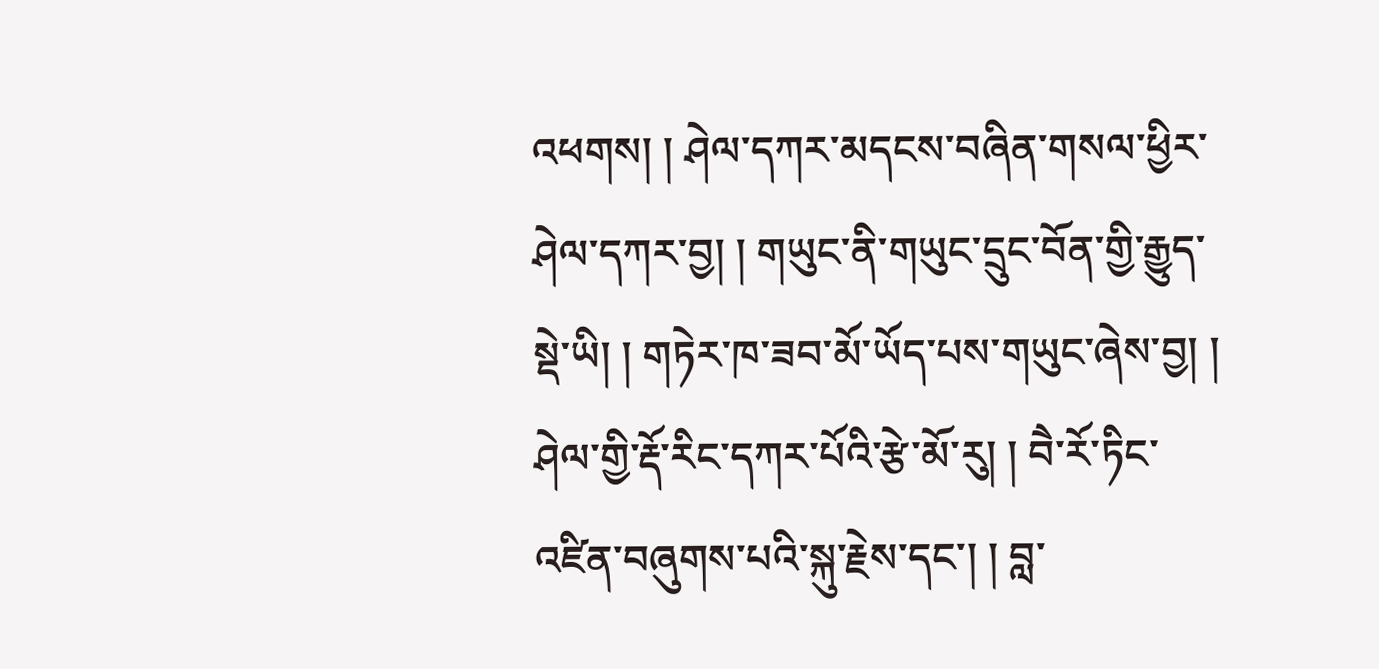འཕགས། ། ཤེལ་དཀར་མདངས་བཞིན་གསལ་ཕྱིར་ཤེལ་དཀར་བྱ། ། གཡུང་ནི་གཡུང་དྲུང་བོན་གྱི་རྒྱུད་སྡེ་ཡི། ། གཏེར་ཁ་ཟབ་མོ་ཡོད་པས་གཡུང་ཞེས་བྱ། ། ཤེལ་གྱི་རྡོ་རིང་དཀར་པོའི་རྩེ་མོ་རུ། ། བཻ་རོ་ཏིང་འཛིན་བཞུགས་པའི་སྐུ་རྗེས་དང་། ། བླ་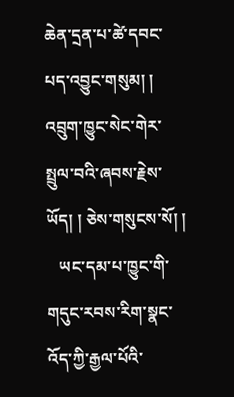ཆེན་དྲན་པ་ཚེ་དབང་པད་འབྱུང་གསུམ། ། འབྲུག་ཁྱུང་སེང་གེར་སྤྲུལ་བའི་ཞབས་རྗེས་ཡོད། ། ཅེས་གསུངས་སོ། །
   ཡང་དམ་པ་ཁྱུང་གི་གདུང་རབས་རིག་སྣང་འོད་ཀྱི་རྒྱལ་པོའི་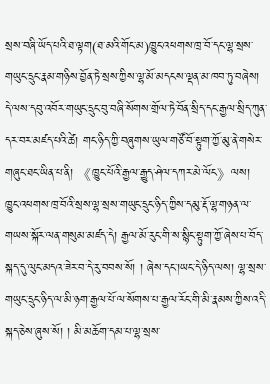སྲས་བཞི་ཡོད་པའི་ཐ་ལྟག(ཐ་མའི་གོང་མ)ཁྱུང་འཕགས་ཁྲ་བོ་དང་ལྷ་སྲས་གཡུང་དྲུང་རྣམ་གཉིས་བྱོན་ཏེ་སྲས་ཀྱིས་ལྷ་མོ་མདངས་ལྡན་མ་ཁབ་ཏུ་བཞེས། དེ་ལས་དབུ་འབོར་གཡུང་དྲུང་བུ་བཞི་སོགས་གྲོལ་ཏེ་བོན་སྲིད་དང་རྒྱལ་སྲིད་ཀུན་དར་བར་མཛད་པའི་ཚེ། གང་ཉིད་ཀྱི་བཞུགས་ཡུལ་གཙོ་བོ་སྟུག་ཀྱོ་མུ་ནེ་གསེར་གཞུང་ཐང་ཡིན་པ་ནི། 《ཁྱུང་པོའི་རྒྱལ་རྒྱུད་ཤེལ་དཀར་མེ་ལོང》ལས། ཁྱུང་འཕགས་ཁྲ་བོའི་སྲས་ལྷ་སྲས་གཡུང་དྲུང་ཉིད་ཀྱིས་དམུ་རྡོ་ལྷ་གཉན་ལ་གཡས་སྐོར་ལན་གསུམ་མཛད་དེ། རྒྱལ་མོ་རུང་གི་ས་སྙིང་སྟུག་ཀྱོ་ཞེས་པ་བོད་སྐད་དུ་ལུང་མདའ་ཟེར་བ་དེ་རུ་བབས་སོ། ། ཞེས་དང་།ཡང་དེ་ཉིད་ལས། ལྷ་སྲས་གཡུང་དྲུང་ཉིད་ལ་མི་ཉག་རྒྱལ་པོ་ལ་སོགས་པ་རྒྱལ་རོང་གི་མི་རྣམས་ཀྱིས་འདི་སྐད་ཅེས་ཞུས་སོ། ། མི་མཆོག་དམ་པ་ལྷ་སྲས་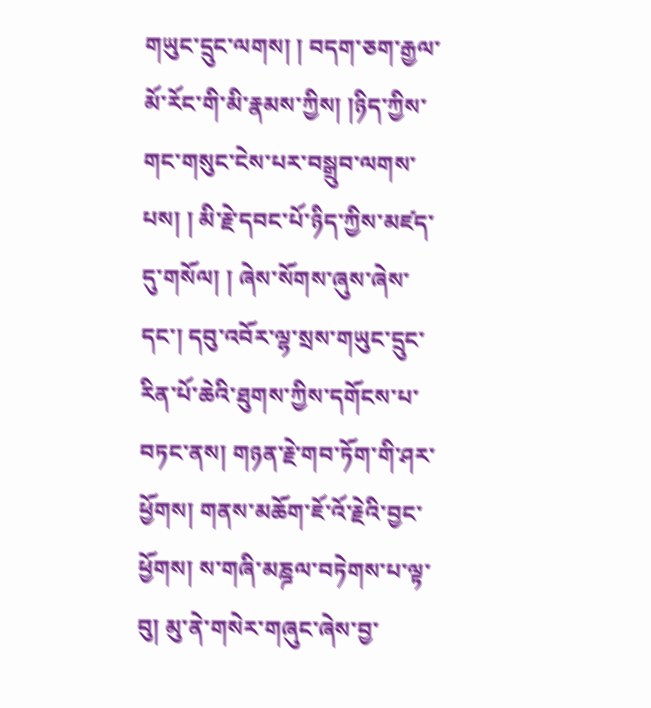གཡུང་དྲུང་ལགས། ། བདག་ཅག་རྒྱལ་མོ་རོང་གི་མི་རྣམས་ཀྱིས། །ཉིད་ཀྱིས་གང་གསུང་ངེས་པར་བསྒྲུབ་ལགས་པས། ། མི་རྗེ་དབང་པོ་ཉིད་ཀྱིས་མཛད་དུ་གསོལ། ། ཞེས་སོགས་ཞུས་ཞེས་དང་། དབུ་འབོར་ལྷ་སྲས་གཡུང་དྲུང་རིན་པོ་ཆེའི་ཐུགས་ཀྱིས་དགོངས་པ་བཏང་ནས། གཉན་རྗེ་གབ་ཏོག་གི་ཤར་ཕྱོགས། གནས་མཆོག་ཇོ་འོ་རྗེའི་བྱང་ཕྱོགས། ས་གཞི་མཎྜལ་བཏེགས་པ་ལྟ་བུ། མུ་ནེ་གསེར་གཞུང་ཞེས་བྱ་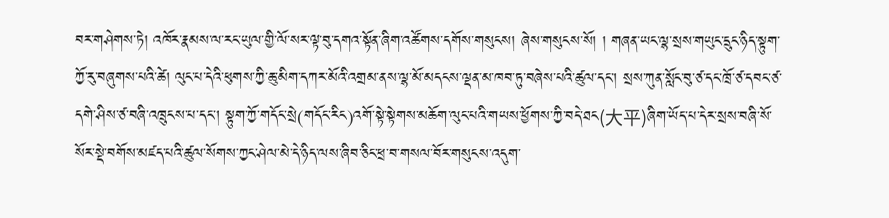བར་གཤེགས་ཏེ། འཁོར་རྣམས་ལ་རང་ཡུལ་གྱི་ལོ་སར་ལྟ་བུ་དགའ་སྟོན་ཞིག་འཚོགས་དགོས་གསུངས། ཞེས་གསུངས་སོ། ། གཞན་ཡང་ལྷ་སྲས་གཡུང་དྲུང་ཉིད་སྟུག་ཀྱོ་རུ་བཞུགས་པའི་ཚེ། ལུང་པ་དེའི་ཕུགས་ཀྱི་ཆུ་མིག་དཀར་མོའི་འགྲམ་ནས་ལྷ་མོ་མདངས་ལྡན་མ་ཁབ་ཏུ་བཞེས་པའི་ཚུལ་དང་། སྲས་ཀུན་སློང་བུ་ཙ་དང་ཁྲོ་ཙ་དབང་ཙ་དགེ་ཤིས་ཙ་བཞི་འཁྲུངས་པ་དང་། སྟུག་ཀྱོ་གདོང་སྲེ(གདོང་རིང)འགོ་སྟེ་སྟེགས་མཆོག་ལུང་པའི་གཡས་ཕྱོགས་ཀྱི་བདེ་ཐང(大平)ཞིག་ཡོད་པ་དེར་སྲས་བཞི་སོ་སོར་སྡེ་བགོས་མཛད་པའི་ཚུལ་སོགས་ཀྱང་ཤེལ་མེ་དེ་ཉིད་ལས་ཞིབ་ཅིང་ཕྲ་བ་གསལ་བོར་གསུངས་འདུག་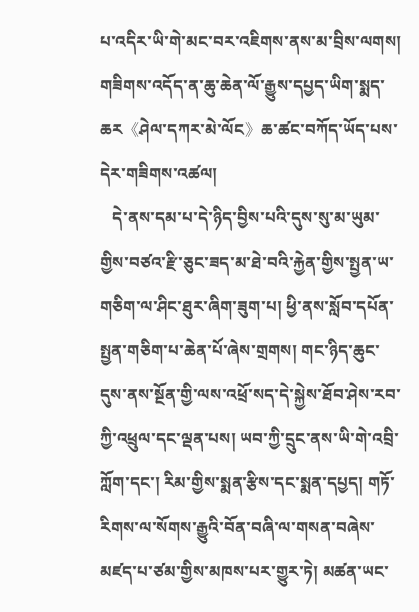པ་འདིར་ཡི་གེ་མང་བར་འཇིགས་ནས་མ་བྲིས་ལགས། གཟིགས་འདོད་ན་ཆུ་ཆེན་ལོ་རྒྱུས་དཔྱད་ཡིག་སྨད་ཆར《ཤེལ་དཀར་མེ་ལོང》ཆ་ཚང་བཀོད་ཡོད་པས་དེར་གཟིགས་འཚལ།
   དེ་ནས་དམ་པ་དེ་ཉིད་བྱིས་པའི་དུས་སུ་མ་ཡུམ་གྱིས་བཙའ་རྫི་ཅུང་ཟད་མ་ཐེ་བའི་རྐྱེན་གྱིས་སྤྱན་ཡ་གཅིག་ལ་ཤིང་ཐུར་ཞིག་ཟུག་པ། ཕྱི་ནས་སློབ་དཔོན་སྤྱན་གཅིག་པ་ཆེན་པོ་ཞེས་གྲགས། གང་ཉིད་ཆུང་དུས་ནས་སྔོན་གྱི་ལས་འཕྲོ་སད་དེ་སྐྱེས་ཐོབ་ཤེས་རབ་ཀྱི་འཕྲུལ་དང་ལྡན་པས། ཡབ་ཀྱི་དྲུང་ནས་ཡི་གེ་འབྲི་ཀློག་དང་། རིམ་གྱིས་སྨན་རྩིས་དང་སྨན་དཔྱད། གཏོ་རིགས་ལ་སོགས་རྒྱུའི་བོན་བཞི་ལ་གསན་བཞེས་མཛད་པ་ཙམ་གྱིས་མཁས་པར་གྱུར་ཏེ། མཚན་ཡང་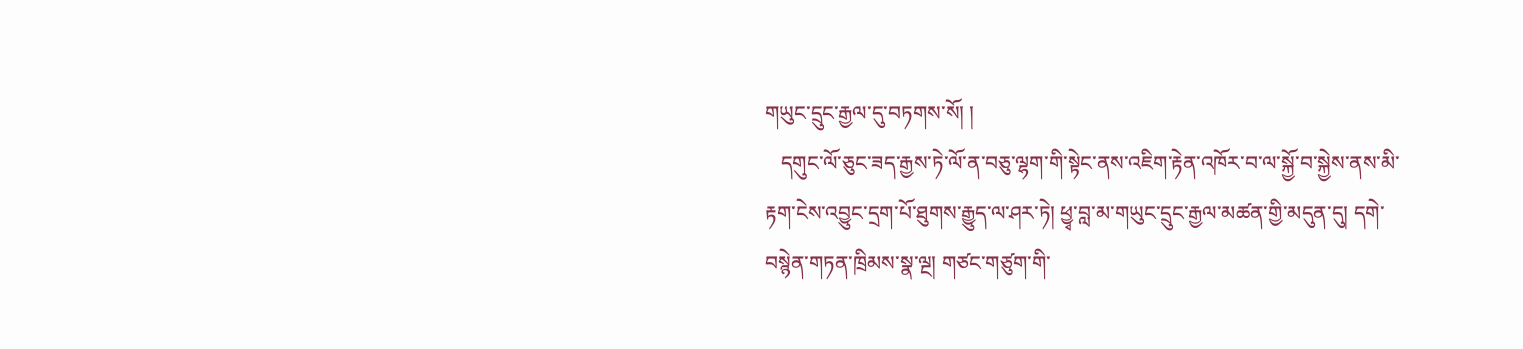གཡུང་དྲུང་རྒྱལ་དུ་བཏགས་སོ། །
   དགུང་ལོ་ཅུང་ཟད་རྒྱས་ཏེ་ལོ་ན་བཅུ་ལྷག་གི་སྟེང་ནས་འཇིག་རྟེན་འཁོར་བ་ལ་སྐྱོ་བ་སྐྱེས་ནས་མི་རྟག་ངེས་འབྱུང་དྲག་པོ་ཐུགས་རྒྱུད་ལ་ཤར་ཏེ། ཕྱྭ་བླ་མ་གཡུང་དྲུང་རྒྱལ་མཚན་གྱི་མདུན་དུ། དགེ་བསྙེན་གཏན་ཁྲིམས་སྣ་ལྔ། གཙང་གཙུག་གི་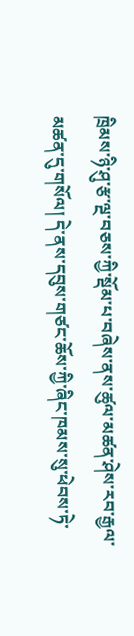ཁྲིམས་ཉི་ཤུ་རྩ་ལྔ་བཅས་ཀྱི་སྡོམ་པ་བཞེས་ནས་ཚུལ་མཚན་ཤེས་རབ་རྒྱལ་མཚན་དུ་གསོལ། དེ་ནས་དབུས་གཙང་ཆོས་ཀྱི་ཞིང་ཁམས་སུ་ཕེབས་ཏེ་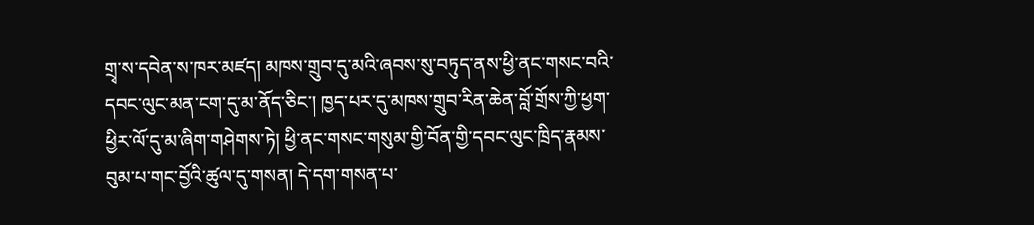གྲྭ་ས་དབེན་ས་ཁར་མཛད། མཁས་གྲུབ་དུ་མའི་ཞབས་སུ་བཏུད་ནས་ཕྱི་ནང་གསང་བའི་དབང་ལུང་མན་ངག་དུ་མ་ནོད་ཅིང་། ཁྱད་པར་དུ་མཁས་གྲུབ་རིན་ཆེན་བློ་གྲོས་ཀྱི་ཕྱག་ཕྱིར་ལོ་དུ་མ་ཞིག་གཤེགས་ཏེ། ཕྱི་ནང་གསང་གསུམ་གྱི་བོན་གྱི་དབང་ལུང་ཁྲིད་རྣམས་བུམ་པ་གང་བྱོའི་ཚུལ་དུ་གསན། དེ་དག་གསན་པ་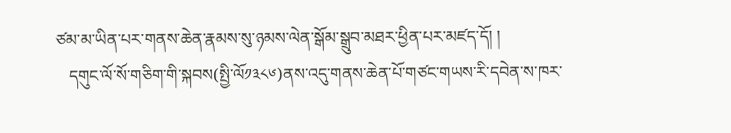ཙམ་མ་ཡིན་པར་གནས་ཆེན་རྣམས་སུ་ཉམས་ལེན་སྒོམ་སྒྲུབ་མཐར་ཕྱིན་པར་མཛད་དོ། །
   དགུང་ལོ་སོ་གཅིག་གི་སྐབས(སྤྱི་ལོ༡༣༨༦)ནས་འདུ་གནས་ཆེན་པོ་གཙང་གཡས་རི་དབེན་ས་ཁར་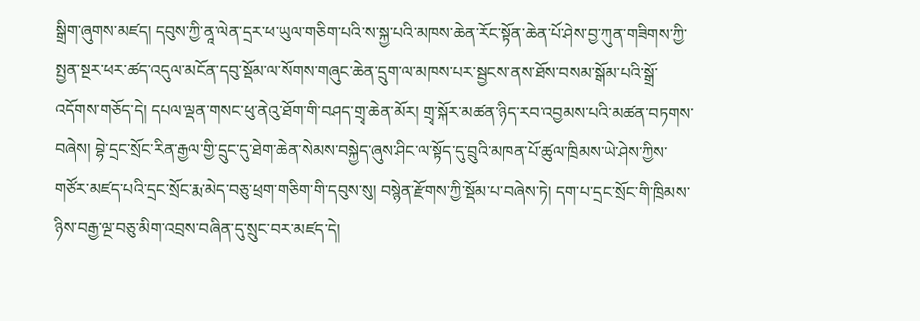སྒྲིག་ཞུགས་མཛད། དབུས་ཀྱི་ནཱ་ལེན་དྲར་ཕ་ཡུལ་གཅིག་པའི་ས་སྐྱ་པའི་མཁས་ཆེན་རོང་སྟོན་ཆེན་པོ་ཤེས་བྱ་ཀུན་གཟིགས་ཀྱི་སྤྱན་སྔར་ཕར་ཚད་འདུལ་མངོན་དབུ་སྡོམ་ལ་སོགས་གཞུང་ཆེན་དྲུག་ལ་མཁས་པར་སྦྱངས་ནས་ཐོས་བསམ་སྒོམ་པའི་སྒྲོ་འདོགས་གཅོད་དེ། དཔལ་ལྡན་གསང་ཕུ་ནེའུ་ཐོག་གི་བཤད་གྲྭ་ཆེན་མོར། གྲྭ་སྐོར་མཚན་ཉིད་རབ་འབྱམས་པའི་མཚན་བཏགས་བཞེས། བྷེ་དྲང་སྲོང་རིན་རྒྱལ་གྱི་དྲུང་དུ་ཐེག་ཆེན་སེམས་བསྐྱེད་ཞུས་ཤིང་ལ་སྟོད་དུ་བྲུའི་མཁན་པོ་ཚུལ་ཁྲིམས་ཡེ་ཤེས་ཀྱིས་གཙོར་མཛད་པའི་དྲང་སྲོང་རྨ་མེད་བཅུ་ཕྲག་གཅིག་གི་དབུས་སུ། བསྙེན་རྫོགས་ཀྱི་སྡོམ་པ་བཞེས་ཏེ། དག་པ་དྲང་སྲོང་གི་ཁྲིམས་ཉིས་བརྒྱ་ལྔ་བཅུ་མིག་འབྲས་བཞིན་དུ་སྲུང་བར་མཛད་དེ།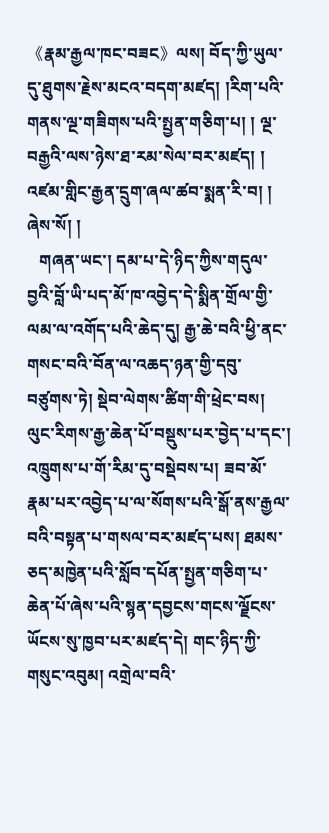《རྣམ་རྒྱལ་ཁང་བཟང》ལས། བོད་ཀྱི་ཡུལ་དུ་ཐུགས་རྗེས་མངའ་བདག་མཛད། །རིག་པའི་གནས་ལྔ་གཟིགས་པའི་སྤྱན་གཅིག་པ། ། ལྔ་བརྒྱའི་ལས་ཉེས་ཐ་རམ་སེལ་བར་མཛད། ། འཛམ་གླིང་རྒྱན་དྲུག་ཞལ་ཚབ་སྨན་རི་བ། ། ཞེས་སོ། །
   གཞན་ཡང་། དམ་པ་དེ་ཉིད་ཀྱིས་གདུལ་བྱའི་བློ་ཡི་པད་མོ་ཁ་འབྱེད་དེ་སྨིན་གྲོལ་གྱི་ལམ་ལ་འགོད་པའི་ཆེད་དུ། རྒྱ་ཆེ་བའི་ཕྱི་ནང་གསང་བའི་བོན་ལ་འཆད་ཉན་གྱི་དབུ་བཙུགས་ཏེ། སྡེབ་ལེགས་ཚིག་གི་ཕྲེང་བས། ལུང་རིགས་རྒྱ་ཆེན་པོ་བསྡུས་པར་བྱེད་པ་དང་། འཁྲུགས་པ་གོ་རིམ་དུ་བསྡེབས་པ། ཟབ་མོ་རྣམ་པར་འབྱེད་པ་ལ་སོགས་པའི་སྒོ་ནས་རྒྱལ་བའི་བསྟན་པ་གསལ་བར་མཛད་པས། ཐམས་ཅད་མཁྱེན་པའི་སློབ་དཔོན་སྤྱན་གཅིག་པ་ཆེན་པོ་ཞེས་པའི་སྙན་དབྱངས་གངས་ལྗོངས་ཡོངས་སུ་ཁྱབ་པར་མཛད་དེ། གང་ཉིད་ཀྱི་གསུང་འབུམ། འགྲེལ་བའི་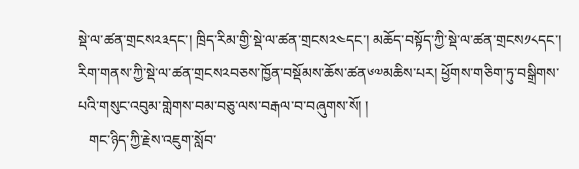སྡེ་ལ་ཚན་གྲངས༢༣དང་། ཁྲིད་རིམ་གྱི་སྡེ་ལ་ཚན་གྲངས༢༤དང་། མཆོད་བསྟོད་ཀྱི་སྡེ་ལ་ཚན་གྲངས༡༨དང་། རིག་གནས་ཀྱི་སྡེ་ལ་ཚན་གྲངས༢བཅས་ཁྱོན་བསྡོམས་ཆོས་ཚན༦༧མཆིས་པར། ཕྱོགས་གཅིག་ཏུ་བསྒྲིགས་པའི་གསུང་འབུམ་གླེགས་བམ་བཅུ་ལས་བརྒལ་བ་བཞུགས་སོ། །
   གང་ཉིད་ཀྱི་རྗེས་འཇུག་སློབ་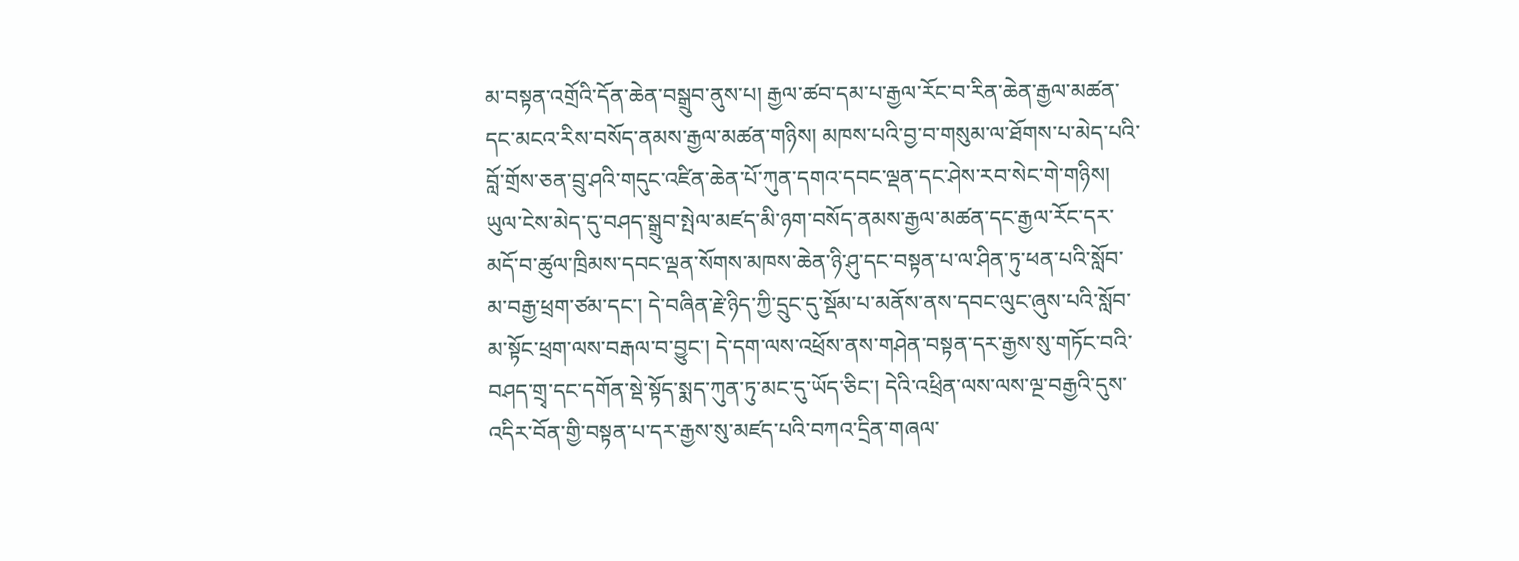མ་བསྟན་འགྲོའི་དོན་ཆེན་བསྒྲུབ་ནུས་པ། རྒྱལ་ཚབ་དམ་པ་རྒྱལ་རོང་བ་རིན་ཆེན་རྒྱལ་མཚན་དང་མངའ་རིས་བསོད་ནམས་རྒྱལ་མཚན་གཉིས། མཁས་པའི་བྱ་བ་གསུམ་ལ་ཐོགས་པ་མེད་པའི་བློ་གྲོས་ཅན་བྲུ་ཤའི་གདུང་འཛིན་ཆེན་པོ་ཀུན་དགའ་དབང་ལྡན་དང་ཤེས་རབ་སེང་གེ་གཉིས། ཡུལ་ངེས་མེད་དུ་བཤད་སྒྲུབ་སྤེལ་མཛད་མི་ཉག་བསོད་ནམས་རྒྱལ་མཚན་དང་རྒྱལ་རོང་དར་མདོ་བ་ཚུལ་ཁྲིམས་དབང་ལྡན་སོགས་མཁས་ཆེན་ཉི་ཤུ་དང་བསྟན་པ་ལ་ཤིན་ཏུ་ཕན་པའི་སློབ་མ་བརྒྱ་ཕྲག་ཙམ་དང་། དེ་བཞིན་རྗེ་ཉིད་ཀྱི་དྲུང་དུ་སྡོམ་པ་མནོས་ནས་དབང་ལུང་ཞུས་པའི་སློབ་མ་སྟོང་ཕྲག་ལས་བརྒལ་བ་བྱུང་། དེ་དག་ལས་འཕྲོས་ནས་གཤེན་བསྟན་དར་རྒྱས་སུ་གཏོང་བའི་བཤད་གྲྭ་དང་དགོན་སྡེ་སྟོད་སྨད་ཀུན་ཏུ་མང་དུ་ཡོད་ཅིང་། དེའི་འཕྲིན་ལས་ལས་ལྔ་བརྒྱའི་དུས་འདིར་བོན་གྱི་བསྟན་པ་དར་རྒྱས་སུ་མཛད་པའི་བཀའ་དྲིན་གཞལ་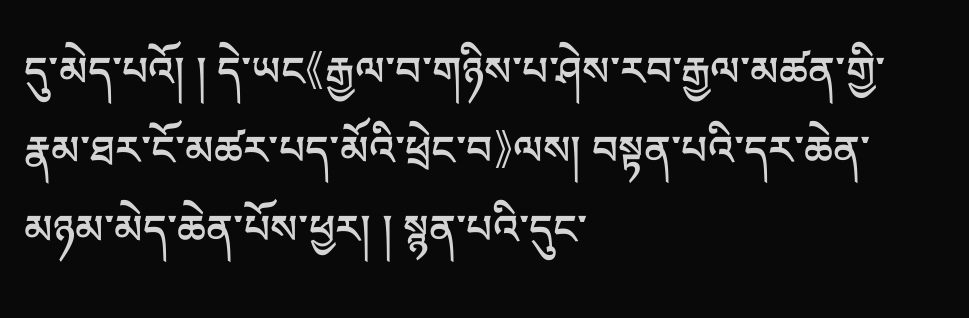དུ་མེད་པའོ། ། དེ་ཡང《རྒྱལ་བ་གཉིས་པ་ཤེས་རབ་རྒྱལ་མཚན་གྱི་རྣམ་ཐར་ངོ་མཚར་པད་མོའི་ཕྲེང་བ》ལས། བསྟན་པའི་དར་ཆེན་མཉམ་མེད་ཆེན་པོས་ཕྱར། ། སྙན་པའི་དུང་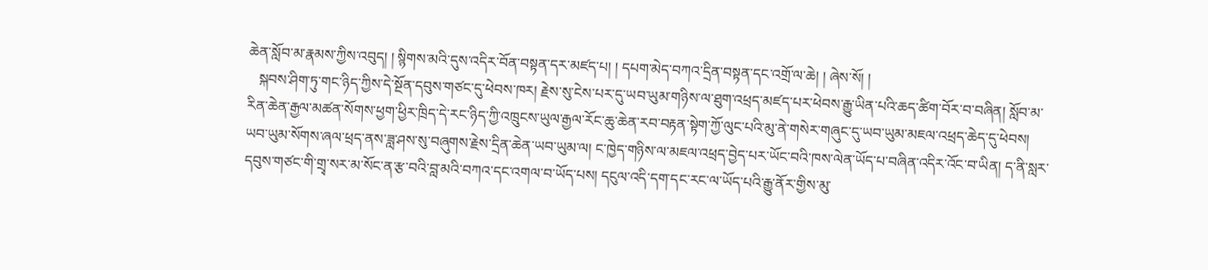ཆེན་སློབ་མ་རྣམས་ཀྱིས་འབུད། ། སྙིགས་མའི་དུས་འདིར་བོན་བསྟན་དར་མཛད་པ། ། དཔག་མེད་བཀའ་དྲིན་བསྟན་དང་འགྲོ་ལ་ཆེ། ། ཞེས་སོ། །
   སྐབས་ཤིག་ཏུ་གང་ཉིད་ཀྱིས་དེ་སྔོན་དབུས་གཙང་དུ་ཕེབས་ཁར། རྗེས་སུ་ངེས་པར་དུ་ཡབ་ཡུམ་གཉིས་ལ་ཐུག་འཕྲད་མཛད་པར་ཕེབས་རྒྱུ་ཡིན་པའི་ཆད་ཚིག་བོར་བ་བཞིན། སློབ་མ་རིན་ཆེན་རྒྱལ་མཚན་སོགས་ཕྱག་ཕྱིར་ཁྲིད་དེ་རང་ཉིད་ཀྱི་འཁྲུངས་ཡུལ་རྒྱལ་རོང་ཆུ་ཆེན་རབ་བརྟན་སྟེག་ཀྱོ་ལུང་པའི་མུ་ནེ་གསེར་གཞུང་དུ་ཡབ་ཡུམ་མཇལ་འཕྲད་ཆེད་དུ་ཕེབས། ཡབ་ཡུམ་སོགས་ཞལ་ཕྲད་ནས་ཟླ་ཤས་སུ་བཞུགས་རྗེས་དྲིན་ཆེན་ཡབ་ཡུམ་ལ། ང་ཁྱེད་གཉིས་ལ་མཇལ་འཕྲད་བྱེད་པར་ཡོང་བའི་ཁས་ལེན་ཡོད་པ་བཞིན་འདིར་འོང་བ་ཡིན། ད་ནི་སླར་དབུས་གཙང་གི་གྲྭ་སར་མ་སོང་ན་རྩ་བའི་བླ་མའི་བཀའ་དང་འགལ་བ་ཡོད་པས། དངུལ་འདི་དག་དང་རང་ལ་ཡོད་པའི་རྒྱུ་ནོར་གྱིས་མུ་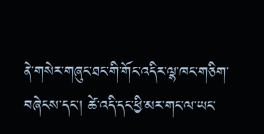ནེ་གསེར་གཞུང་ཐང་གི་གོང་འདིར་ལྷ་ཁང་གཅིག་བཞེངས་དང་། ཚེ་འདི་དང་ཕྱི་མར་གང་ལ་ཡང་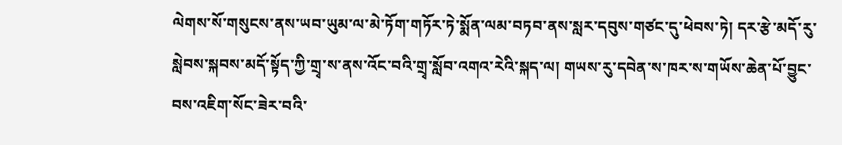ལེགས་སོ་གསུངས་ནས་ཡབ་ཡུམ་ལ་མེ་ཏོག་གཏོར་ཏེ་སྨོན་ལམ་བཏབ་ནས་སླར་དབུས་གཙང་དུ་ཕེབས་ཏེ། དར་རྩེ་མདོ་རུ་སླེབས་སྐབས་མདོ་སྟོད་ཀྱི་གྲྭ་ས་ནས་འོང་བའི་གྲྭ་སློབ་འགའ་རེའི་སྐད་ལ། གཡས་རུ་དབེན་ས་ཁར་ས་གཡོས་ཆེན་པོ་བྱུང་བས་འཇིག་སོང་ཟེར་བའི་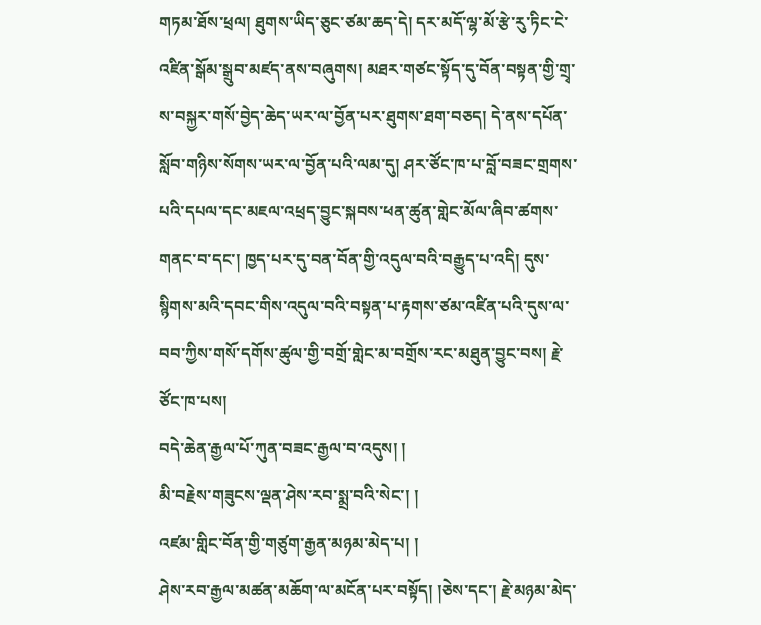གཏམ་ཐོས་ཕྲལ། ཐུགས་ཡིད་ཅུང་ཙམ་ཆད་དེ། དར་མདོ་ལྷ་མོ་རྩེ་རུ་ཏིང་ངེ་འཛིན་སྒོམ་སྒྲུབ་མཛད་ནས་བཞུགས། མཐར་གཙང་སྟོད་དུ་བོན་བསྟན་གྱི་གྲྭ་ས་བསྐྱར་གསོ་བྱེད་ཆེད་ཡར་ལ་བྱོན་པར་ཐུགས་ཐག་བཅད། དེ་ནས་དཔོན་སློབ་གཉིས་སོགས་ཡར་ལ་བྱོན་པའི་ལམ་དུ། ཤར་ཙོང་ཁ་པ་བློ་བཟང་གྲགས་པའི་དཔལ་དང་མཇལ་འཕྲད་བྱུང་སྐབས་ཕན་ཚུན་གླེང་མོལ་ཞིབ་ཚགས་གནང་བ་དང་། ཁྱད་པར་དུ་བན་བོན་གྱི་འདུལ་བའི་བརྒྱུད་པ་འདི། དུས་སྙིགས་མའི་དབང་གིས་འདུལ་བའི་བསྟན་པ་རྟགས་ཙམ་འཛིན་པའི་དུས་ལ་བབ་ཀྱིས་གསོ་དགོས་ཚུལ་གྱི་བགྲོ་གླེང་མ་བགྲོས་རང་མཐུན་བྱུང་བས། རྗེ་ཙོང་ཁ་པས།
བདེ་ཆེན་རྒྱལ་པོ་ཀུན་བཟང་རྒྱལ་བ་འདུས། །
མི་བརྗེས་གཟུངས་ལྡན་ཤེས་རབ་སྨྲ་བའི་སེང་། །
འཛམ་གླིང་བོན་གྱི་གཙུག་རྒྱན་མཉམ་མེད་པ། །
ཤེས་རབ་རྒྱལ་མཚན་མཆོག་ལ་མངོན་པར་བསྟོད། །ཅེས་དང་། རྗེ་མཉམ་མེད་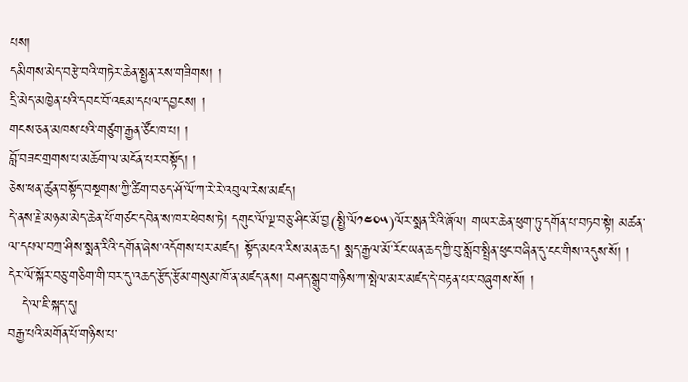པས།
དམིགས་མེད་བརྩེ་བའི་གཏེར་ཆེན་སྤྱན་རས་གཟིགས། །
དྲི་མེད་མཁྱེན་པའི་དབང་བོ་འཇམ་དཔལ་དབྱངས། །
གངས་ཅན་མཁས་པའི་གཙུག་རྒྱན་ཙོང་ཁ་པ། །
བློ་བཟང་གྲགས་པ་མཆོག་ལ་མངོན་པར་བསྟོད། །
ཅེས་ཕན་ཚུན་བསྟོད་བསྔགས་ཀྱི་ཚིག་བཅད་ཤོ་ལོ་ཀ་རེ་རེ་འབུལ་རེས་མཛད།
དེ་ནས་རྗེ་མཉམ་མེད་ཆེན་པོ་གཙང་དབེན་ས་ཁར་ཕེབས་ཏེ། དགུང་ལོ་ལྔ་བཅུ་ཤིང་མོ་བྱ(སྤྱི་ལོ༡༤༠༥)ལོར་སྨན་རིའི་ཞོལ། གཡར་ཆེན་ཕུག་ཏུ་དགོན་པ་བཏབ་སྟེ། མཚན་ལ་དཔལ་བཀྲ་ཤིས་སྨན་རིའི་དགོན་ཞེས་འདོགས་པར་མཛད། སྟོད་མངའ་རིས་མན་ཆད། སྨད་རྒྱལ་མོ་རོང་ཡན་ཆད་ཀྱི་བུ་སློབ་སྤྲིན་ཕུང་བཞིན་དུ་ངང་གིས་འདུས་སོ། ། དེར་ལོ་སྐོར་བཅུ་གཅིག་གི་བར་དུ་འཆད་རྩོད་རྩོམ་གསུམ་ཁོ་ན་མཛད་ནས། བཤད་སྒྲུབ་གཉིས་ཀ་སྤེལ་མར་མཛད་དེ་བརྟན་པར་བཞུགས་སོ། །
   དེ་ལ་ཇི་སྐད་དུ།
བརྒྱ་པའི་མགོན་པོ་གཉིས་པ་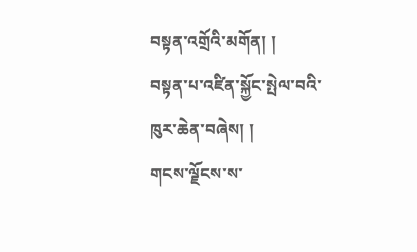བསྟན་འགྲོའི་མགོན། །
བསྟན་པ་འཛིན་སྐྱོང་སྤེལ་བའི་ཁུར་ཆེན་བཞེས། །
གངས་ལྗོངས་ས་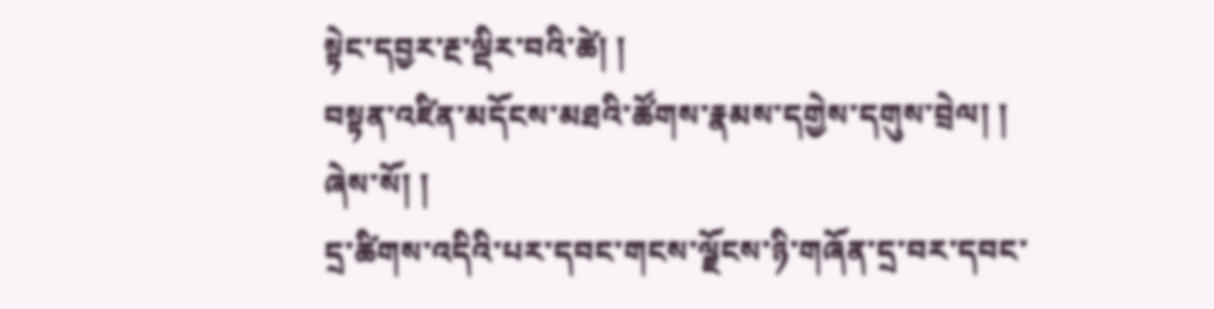སྟེང་དབྱར་རྔ་ལྡིར་བའི་ཚེ། །
བསྟན་འཛིན་མདོངས་མཐའི་ཚོགས་རྣམས་དགྱེས་དགུས་བྲེལ། ། ཞེས་སོ། །
དྲ་ཚིགས་འདིའི་པར་དབང་གངས་ལྗོངས་ཉི་གཞོན་དྲ་བར་དབང་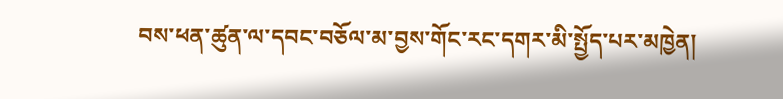བས་ཕན་ཚུན་ལ་དབང་བཅོལ་མ་བྱས་གོང་རང་དགར་མི་སྤྱོད་པར་མཁྱེན།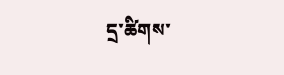དྲ་ཚིགས་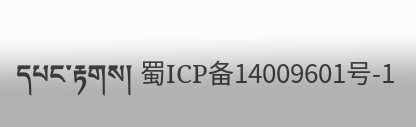དཔང་རྟགས། 蜀ICP备14009601号-1